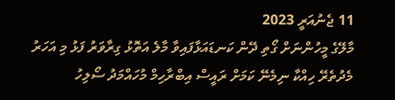11 ޖެނުއަރީ 2023
މާލޭގެ މީހުންނަށް ގޯތި ދޭން ކަނޑައަޅާފައިވާ މާލެ އަތޮޅު ގިރާވަރު ފަޅު މި އަހަރު މެދުތެރޭ ހިއްކާ ނިމެނޭ ކަމަށް ރައީސް އިބްރާހިމް މުހައްމަދު ސޯލިހު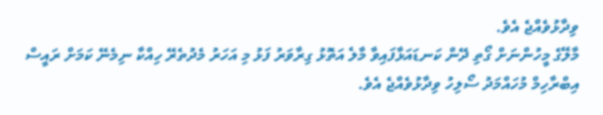ވިދާޅުވެއްޖެ އެވެ.
މާލޭގެ މީހުންނަށް ގޯތި ދޭން ކަނޑައަޅާފައިވާ މާލެ އަތޮޅު ގިރާވަރު ފަޅު މި އަހަރު މެދުތެރޭ ހިއްކާ ނިމެނޭ ކަމަށް ރައީސް އިބްރާހިމް މުހައްމަދު ސޯލިހު ވިދާޅުވެއްޖެ އެވެ.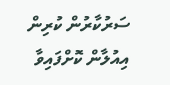ސަރުކާރުން ކުރިން އިއުލާން ކޮށްފައިވާ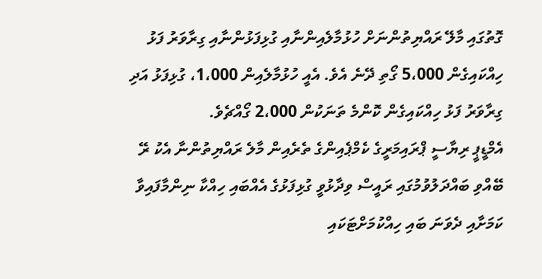ގޮތުގައި މާލޭ ރައްޔިތުންނަށް ހުޅުމާލެއިންނާއި ގުޅިފަޅުންނާއި ގިރާވަރު ފަޅު ހިއްކައިގެން 5،000 ގޯތި ދޭނެ އެވެ. އެއީ ހުޅުމާލެއިން 1،000، ގުޅިފަޅު އަދި ގިރާވަރު ފަޅު ހިއްކައިގެން ކޮންމެ ތަނަކުން 2،000 ގޯއްޗެވެ.
އެމްޑީޕީ ރިޔާސީ ޕްރައިމަރީގެ ކެމްޕެއިންގެ ތެރެއިން މާލެ ރައްޔިތުންނާ އެކު ރޭ ބޭއްވި ބައްދަލުވުމުގައި ރައީސް ވިދާޅުވީ ގުޅިފަޅުގެ އެއްބައި ހިއްކާ ނިންމާފައިވާ ކަމަށާއި ދެވަނަ ބައި ހިއްކުމަށްޓަކައި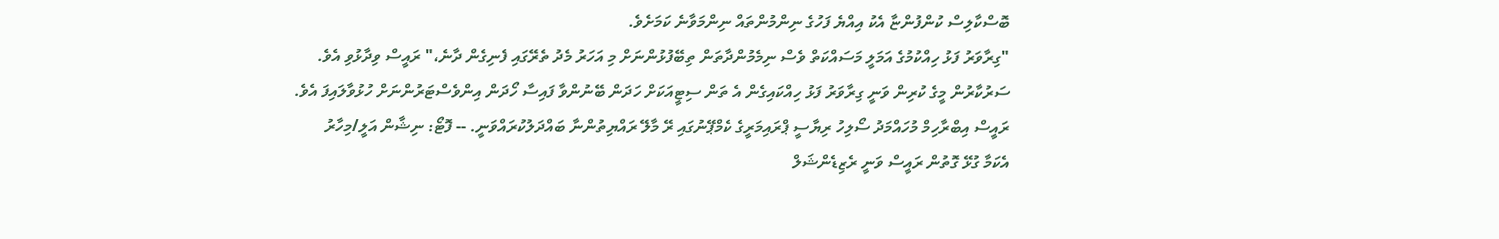ބޮސްކާލިސް ކުންފުންޏާ އެކު އިއްޔެ ފަހުގެ ނިންމުންތައް ނިންމަވާނެ ކަމަށެވެ.
"ގިރާވަރު ފަޅު ހިއްކުމުގެ އަމަލީ މަސައްކަތް ވެސް ނިމެމުންދާތަން ތިބޭފުޅުންނަށް މި އަހަރު މެދު ތެރޭގައި ފެނިގެން ދާނެ،" ރައީސް ވިދާޅުވި އެވެ.
ސަރުކާރުން މީގެ ކުރިން ވަނީ ގިރާވަރު ފަޅު ހިއްކައިގެން އެ ތަން ސިޓީއަކަށް ހަދަން ބޭނުންވާ ފައިސާ ހޯދަން އިންވެސްޓަރުންނަށް ހުޅުވާލައިފަ އެވެ.
ރައީސް އިބްރާހިމް މުހައްމަދު ސޯލިހު ރިޔާސީ ޕްރައިމަރީގެ ކެމްޕޭނުގައި ރޭ މާލޭ ރައްޔިތުންނާ ބައްދަލުކުރައްވަނީ. -- ފޮޓޯ: ނިޝާން އަލީ/މިހާރު
އެކަމާ ގުޅޭ ގޮތުން ރައީސް ވަނީ ރެޒިޑެންޝަލް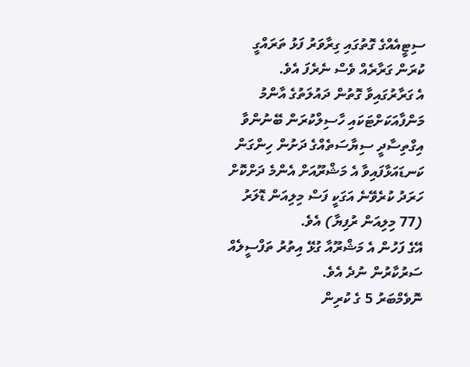ސިޓީއެއްގެ ގޮތުގައި ގިރާވަރު ފަޅު ތަރައްގީ ކުރަން ގަރާރެއް ވެސް ނެރެފަ އެވެ.
އެ ގަރާރުގައިވާ ގޮތުން ދައުލަތުގެ އާންމު މަންފާއަކަށްޓަކައި ހާސިލްކުރަން ބޭނުންވާ އިގްތިސާދީ ސިޔާސަތެއްގެ ދަށުން ހިންގަން ކަނޑައަޅާފައިވާ އެ މަޝްރޫއަށް އެންމެ ދަށްކޮށް ހަރަދު ކުރެވޭނެ އަގަކީ ފަސް މިލިއަން ޑޮލަރު (77 މިލިއަން ރުފިޔާ) އެވެ.
އޭގެ ފަހުން އެ މަޝްރޫއާ ގުޅޭ އިތުރު ތަފްސީލެއް ސަރުކާރުން ނުދެ އެވެ.
ނޮވެމްބަރު 5 ގެ ކުރިން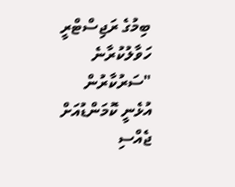ބިމުގެ ރަޖިސްޓްރީ ހަވާލުކުރާނެ
"ސަރުކާރުން އުޅެނީ ކޮމަންޑުއަށް ޖެއްސި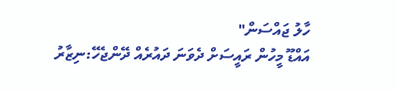ހާލު ޖައްސަން"
އައްޑޫ މީހުން ރައީސަށް ދެވަނަ ދައުރެއް ދޭންޖެހޭ:ނިޒާރު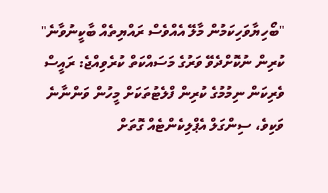"ބޯހިޔާވަހިކަމުން މާލޭ އެއްވެސް ރައްޔިތެއް ބާކީނުވާނެ"
ކުރިން ނުކޮށްދެވޭ ވަރުގެ މަސައްކަތް ކުރެވިއްޖެ: ރައީސް
ވެރިކަން ނިމުމުގެ ކުރިން ފްލެޓުތަކަށް މީހުން ވަންނާނެ
ވަކިވެ، ސިންގަލް އެޕްލިކެންޓެއް ގޮތަށް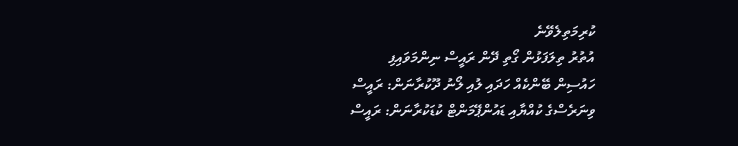ކުރިމަތިލެވޭނެ
އުތުރު ތިލަފަޅުން ގޯތި ދޭން ރައީސް ނިންމަވައިފި
ހައުސިން ބޭންކެއް ހަދައި ލުއި ލޯނު ދޫކުރާނަން: ރައީސް
ވިނަރެސްގެ ކުއްޔާއި ޑައުންޕޭމަންޓް ކުޑަކުރާނަން: ރައީސް